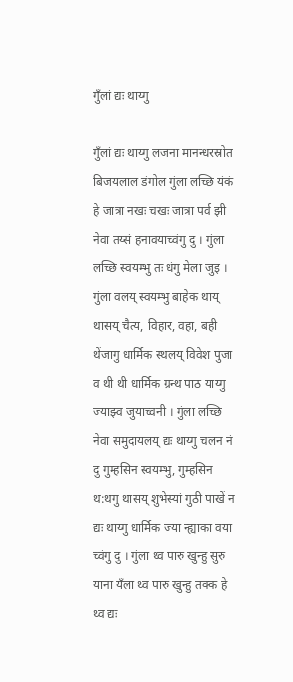गुँलां द्यः थाय्गु

गुँलां द्यः थाय्गु लजना मानन्धरस्रोत बिजयलाल डंगोल गुंला लच्छि यंकं हे जात्रा नखः चखः जात्रा पर्व झी नेवा तय्सं हनावयाच्वंगु दु । गुंला लच्छि स्वयम्भु तः धंगु मेला जुइ । गुंला वलय् स्वयम्भु बाहेक थाय् थासय् चैत्य, विहार, वहा, बही थेंजागु धार्मिक स्थलय् विवेश पुजा व थी थी धार्मिक ग्रन्थ पाठ याय्गु ज्याझ्व जुयाच्वनी । गुंला लच्छि नेवा समुदायलय् द्यः थाय्गु चलन नं दु गुम्हसिन स्वयम्भु, गुम्हसिन थ:थगु थासय् शुभेस्यां गुठी पाखें न द्यः थाय्गु धार्मिक ज्या न्ह्याका वया च्वंगु दु । गुंला थ्व पारु खुन्हु सुरु याना यँला थ्व पारु खुन्हु तक्क हे थ्व द्यः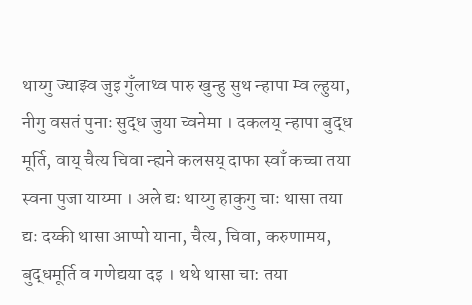थाय्गु ज्याझ्व जुइ गुँलाथ्व पारु खुन्हु सुथ न्हापा म्व ल्हुया, नीगु वसतं पुनाः सुद्ध जुया च्वनेमा । दकलय् न्हापा बुद्ध मूर्ति, वाय् चैत्य चिवा न्ह्यने कलसय् दाफा स्वाँ कच्चा तया स्वना पुजा याय्मा । अले द्यः थाय्गु हाकुगु चाः थासा तया द्यः दय्की थासा आप्पो याना, चैत्य, चिवा, करुणामय, बुद्धमूर्ति व गणेद्यया दइ । थथे थासा चा: तया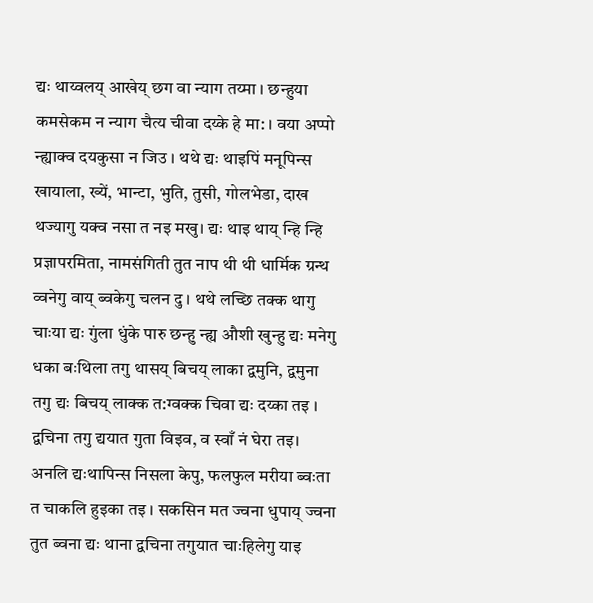द्यः थाय्वलय् आखेय् छग वा न्याग तय्मा । छन्हुया कमसेकम न न्याग चैत्य चीवा दय्के हे मा: । वया अप्पो न्ह्याक्व दयकुसा न जिउ । थथे द्यः थाइपिं मनूपिन्स खायाला, ख्यें, भान्टा, भुति, तुसी, गोलभेडा, दाख थज्यागु यक्व नसा त नइ मखु। द्यः थाइ थाय् न्हि न्हि प्रज्ञापरमिता, नामसंगिती तुत नाप थी थी धार्मिक ग्रन्थ व्वनेगु वाय् ब्वकेगु चलन दु । थथे लच्छि तक्क थागु चाःया द्यः गुंला धुंके पारु छन्हु न्ह्य औशी खुन्हु द्यः मनेगु धका बःथिला तगु थासय् बिचय् लाका द्वमुनि, द्वमुना तगु द्यः बिचय् लाक्क त:ग्वक्क चिवा द्यः दय्का तइ । द्वचिना तगु द्ययात गुता विइव, व स्वाँ नं घेरा तइ। अनलि द्यःथापिन्स निसला केपु, फलफुल मरीया ब्वःता त चाकलि हुइका तइ । सकसिन मत ज्वना धुपाय् ज्वना तुत ब्वना द्यः थाना द्वचिना तगुयात चाःहिलेगु याइ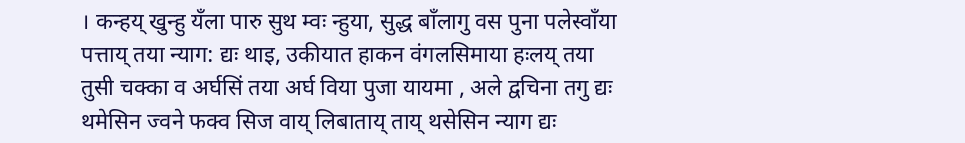। कन्हय् खुन्हु यँला पारु सुथ म्वः न्हुया, सुद्ध बाँलागु वस पुना पलेस्वाँया पत्ताय् तया न्याग: द्यः थाइ, उकीयात हाकन वंगलसिमाया हःलय् तया तुसी चक्का व अर्घसिं तया अर्घ विया पुजा यायमा , अले द्वचिना तगु द्यः थमेसिन ज्वने फक्व सिज वाय् लिबाताय् ताय् थसेसिन न्याग द्यः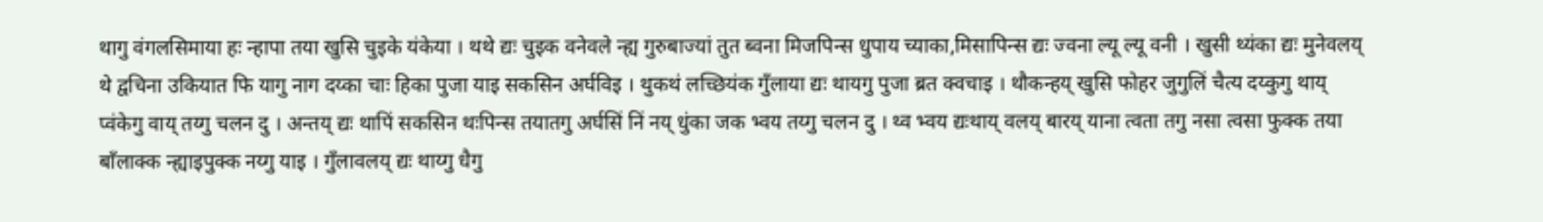थागु वंगलसिमाया हः न्हापा तया खुसि चुइके यंकेया । थथे द्यः चुइक वनेवले न्ह्य गुरुबाज्यां तुत ब्वना मिजपिन्स धुपाय च्याका,मिसापिन्स द्यः ज्वना ल्यू ल्यू वनी । खुसी थ्यंका द्यः मुनेवलय् थे द्वचिना उकियात फि यागु नाग दय्का चाः हिका पुजा याइ सकसिन अर्घविइ । थुकथं लच्छियंक गुँलाया द्यः थायगु पुजा ब्रत क्वचाइ । थौकन्हय् खुसि फोहर जुगुलिं चैत्य दय्कुगु थाय् प्वंकेगु वाय् तय्गु चलन दु । अन्तय् द्यः थापिं सकसिन थःपिन्स तयातगु अर्घसिं निं नय् धुंका जक भ्वय तय्गु चलन दु । थ्व भ्वय द्यःथाय् वलय् बारय् याना त्वता तगु नसा त्वसा फुक्क तया बाँलाक्क न्ह्याइपुक्क नय्गु याइ । गुँलावलय् द्यः थाय्गु धैगु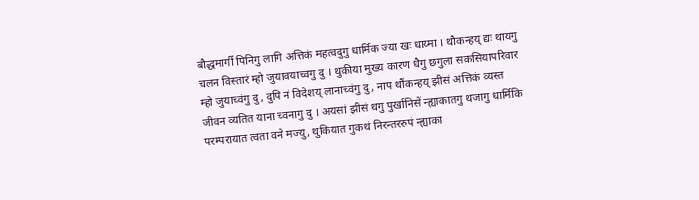बौद्धमार्गी पिनिगु लागि अत्तिकं महत्वदुगु धार्मिक ज्या खः धाय्मा । थौकन्हय् द्यः थायगु चलन विस्तारं म्हो जुयावयाच्वगु दु । थुकीया मुख्य कारण धैगु छगुला सकसियापरिवार म्हो जुयाच्वंगु दु, दुपि नं विदेशय् लानाच्वंगु दु , नाप थौंकन्हय् झीसं अत्तिकं व्यस्त जीवन व्यतित याना च्वनागु दु । अयसां झीसं थगु पुर्खानिसें न्ह्याकातगु थजागु धार्मिकि परम्परायात त्वता वने मज्यु, थुकियात गुकथं निरन्तररुपं न्ह्याका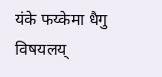यंके फय्केमा धैगु विषयलय्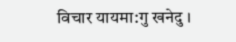विचार यायमा:गु खनेदु ।